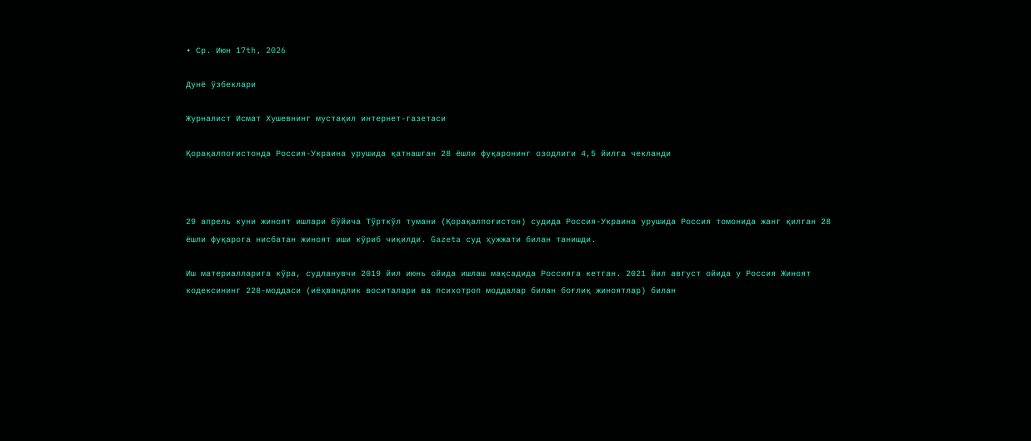• Ср. Июн 17th, 2026

Дунё ўзбеклари

Журналист Исмат Хушевнинг мустақил интернет-газетаси

Қорақалпоғистонда Россия-Украина урушида қатнашган 28 ёшли фуқаронинг озодлиги 4,5 йилга чекланди



29 апрель куни жиноят ишлари бўйича Тўрткўл тумани (Қорақалпоғистон) судида Россия-Украина урушида Россия томонида жанг қилган 28 ёшли фуқарога нисбатан жиноят иши кўриб чиқилди. Gazeta суд ҳужжати билан танишди.

Иш материалларига кўра, судланувчи 2019 йил июнь ойида ишлаш мақсадида Россияга кетган. 2021 йил август ойида у Россия Жиноят кодексининг 228-моддаси (иёҳвандлик воситалари ва психотроп моддалар билан боғлиқ жиноятлар) билан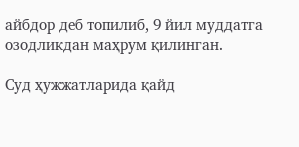айбдор деб топилиб, 9 йил муддатга озодликдан маҳрум қилинган.

Суд ҳужжатларида қайд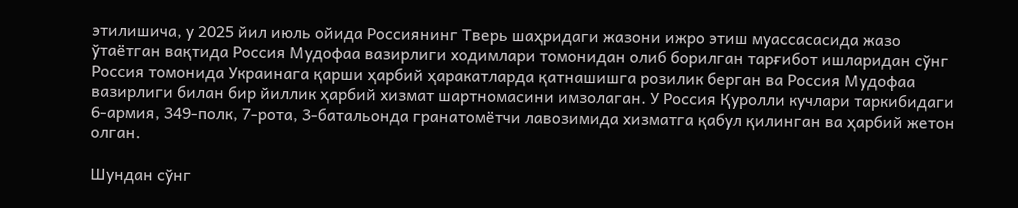этилишича, у 2025 йил июль ойида Россиянинг Тверь шаҳридаги жазони ижро этиш муассасасида жазо ўтаётган вақтида Россия Мудофаа вазирлиги ходимлари томонидан олиб борилган тарғибот ишларидан сўнг Россия томонида Украинага қарши ҳарбий ҳаракатларда қатнашишга розилик берган ва Россия Мудофаа вазирлиги билан бир йиллик ҳарбий хизмат шартномасини имзолаган. У Россия Қуролли кучлари таркибидаги 6-армия, 349-полк, 7-рота, 3-батальонда гранатомётчи лавозимида хизматга қабул қилинган ва ҳарбий жетон олган.

Шундан сўнг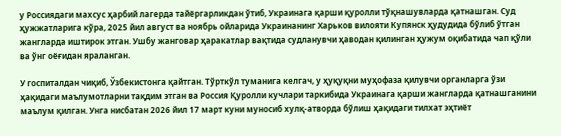у Россиядаги махсус ҳарбий лагерда тайёргарликдан ўтиб, Украинага қарши қуролли тўқнашувларда қатнашган. Суд ҳужжатларига кўра, 2025 йил август ва ноябрь ойларида Украинанинг Харьков вилояти Купянск ҳудудида бўлиб ўтган жангларда иштирок этган. Ушбу жанговар ҳаракатлар вақтида судланувчи ҳаводан қилинган ҳужум оқибатида чап қўли ва ўнг оёғидан яраланган.

У госпиталдан чиқиб, Ўзбекистонга қайтган. Тўрткўл туманига келгач, у ҳуқуқни муҳофаза қилувчи органларга ўзи ҳақидаги маълумотларни тақдим этган ва Россия Қуролли кучлари таркибида Украинага қарши жангларда қатнашганини маълум қилган. Унга нисбатан 2026 йил 17 март куни муносиб хулқ-атворда бўлиш ҳақидаги тилхат эҳтиёт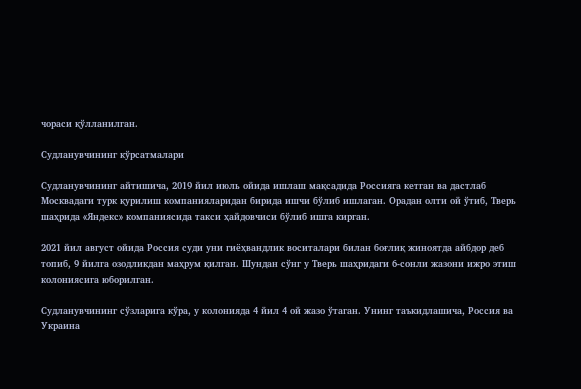чораси қўлланилган.

Судланувчининг кўрсатмалари

Судланувчининг айтишича, 2019 йил июль ойида ишлаш мақсадида Россияга кетган ва дастлаб Москвадаги турк қурилиш компанияларидан бирида ишчи бўлиб ишлаган. Орадан олти ой ўтиб, Тверь шаҳрида «Яндекс» компаниясида такси ҳайдовчиси бўлиб ишга кирган.

2021 йил август ойида Россия суди уни гиёҳвандлик воситалари билан боғлиқ жиноятда айбдор деб топиб, 9 йилга озодликдан маҳрум қилган. Шундан сўнг у Тверь шаҳридаги 6-сонли жазони ижро этиш колониясига юборилган.

Судланувчининг сўзларига кўра, у колонияда 4 йил 4 ой жазо ўтаган. Унинг таъкидлашича, Россия ва Украина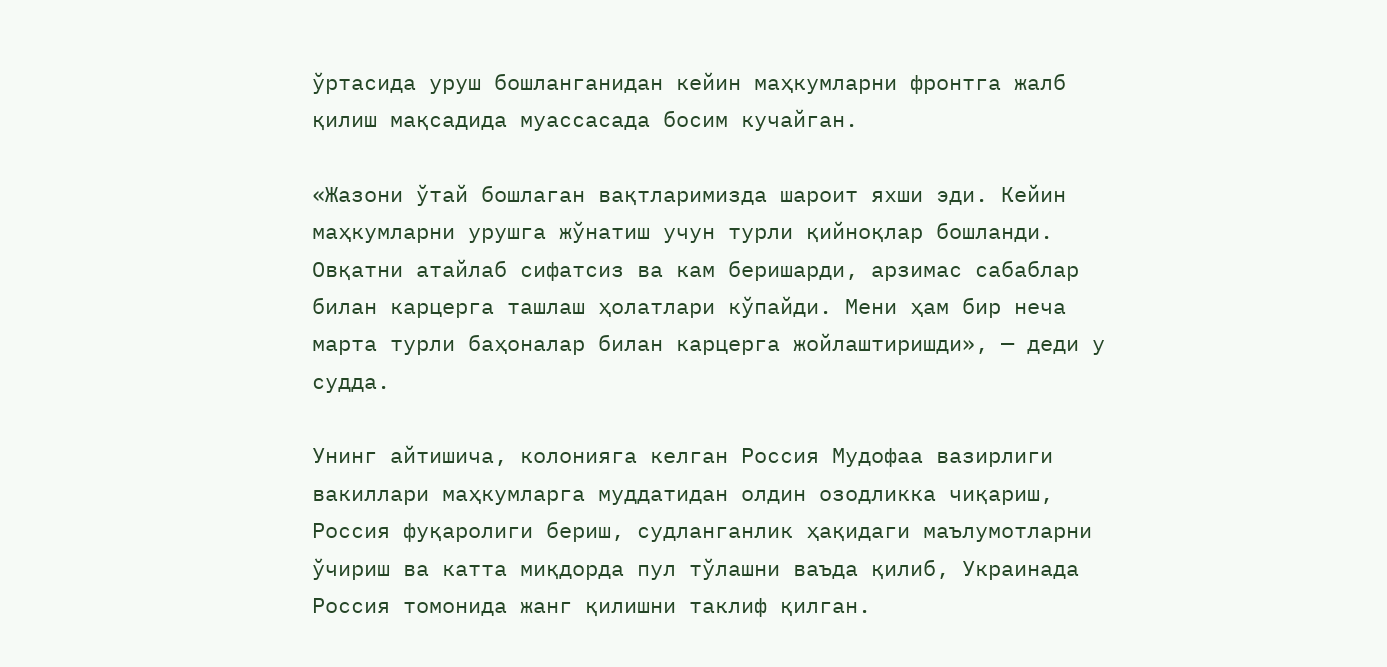ўртасида уруш бошланганидан кейин маҳкумларни фронтга жалб қилиш мақсадида муассасада босим кучайган.

«Жазони ўтай бошлаган вақтларимизда шароит яхши эди. Кейин маҳкумларни урушга жўнатиш учун турли қийноқлар бошланди. Овқатни атайлаб сифатсиз ва кам беришарди, арзимас сабаблар билан карцерга ташлаш ҳолатлари кўпайди. Мени ҳам бир неча марта турли баҳоналар билан карцерга жойлаштиришди», — деди у судда.

Унинг айтишича, колонияга келган Россия Мудофаа вазирлиги вакиллари маҳкумларга муддатидан олдин озодликка чиқариш, Россия фуқаролиги бериш, судланганлик ҳақидаги маълумотларни ўчириш ва катта миқдорда пул тўлашни ваъда қилиб, Украинада Россия томонида жанг қилишни таклиф қилган.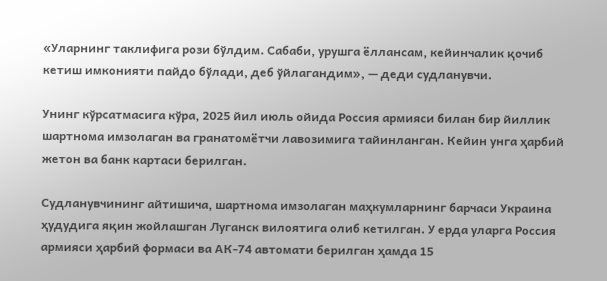«Уларнинг таклифига рози бўлдим. Сабаби, урушга ёллансам, кейинчалик қочиб кетиш имконияти пайдо бўлади, деб ўйлагандим», — деди судланувчи.

Унинг кўрсатмасига кўра, 2025 йил июль ойида Россия армияси билан бир йиллик шартнома имзолаган ва гранатомётчи лавозимига тайинланган. Кейин унга ҳарбий жетон ва банк картаси берилган.

Судланувчининг айтишича, шартнома имзолаган маҳкумларнинг барчаси Украина ҳудудига яқин жойлашган Луганск вилоятига олиб кетилган. У ерда уларга Россия армияси ҳарбий формаси ва АК-74 автомати берилган ҳамда 15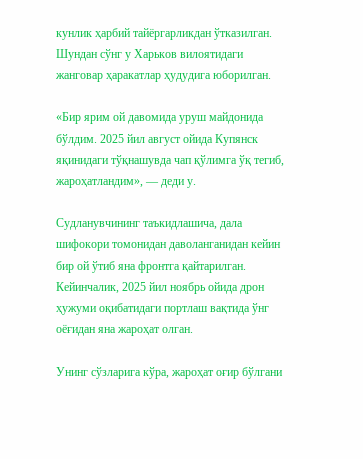кунлик ҳарбий тайёргарликдан ўтказилган. Шундан сўнг у Харьков вилоятидаги жанговар ҳаракатлар ҳудудига юборилган.

«Бир ярим ой давомида уруш майдонида бўлдим. 2025 йил август ойида Купянск яқинидаги тўқнашувда чап қўлимга ўқ тегиб, жароҳатландим», — деди у.

Судланувчининг таъкидлашича, дала шифокори томонидан даволанганидан кейин бир ой ўтиб яна фронтга қайтарилган. Кейинчалик, 2025 йил ноябрь ойида дрон ҳужуми оқибатидаги портлаш вақтида ўнг оёғидан яна жароҳат олган.

Унинг сўзларига кўра, жароҳат оғир бўлгани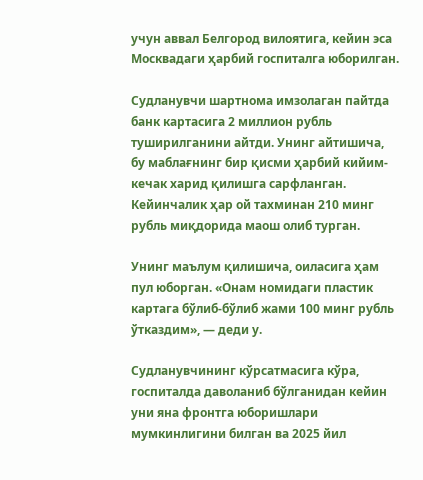учун аввал Белгород вилоятига, кейин эса Москвадаги ҳарбий госпиталга юборилган.

Судланувчи шартнома имзолаган пайтда банк картасига 2 миллион рубль туширилганини айтди. Унинг айтишича, бу маблағнинг бир қисми ҳарбий кийим-кечак харид қилишга сарфланган. Кейинчалик ҳар ой тахминан 210 минг рубль миқдорида маош олиб турган.

Унинг маълум қилишича, оиласига ҳам пул юборган. «Онам номидаги пластик картага бўлиб-бўлиб жами 100 минг рубль ўтказдим», — деди у.

Судланувчининг кўрсатмасига кўра, госпиталда даволаниб бўлганидан кейин уни яна фронтга юборишлари мумкинлигини билган ва 2025 йил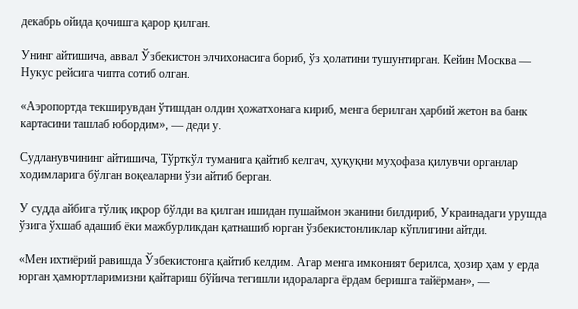декабрь ойида қочишга қарор қилган.

Унинг айтишича, аввал Ўзбекистон элчихонасига бориб, ўз ҳолатини тушунтирган. Кейин Москва — Нукус рейсига чипта сотиб олган.

«Аэропортда текширувдан ўтишдан олдин ҳожатхонага кириб, менга берилган ҳарбий жетон ва банк картасини ташлаб юбордим», — деди у.

Судланувчининг айтишича, Тўрткўл туманига қайтиб келгач, ҳуқуқни муҳофаза қилувчи органлар ходимларига бўлган воқеаларни ўзи айтиб берган.

У судда айбига тўлиқ иқрор бўлди ва қилган ишидан пушаймон эканини билдириб, Украинадаги урушда ўзига ўхшаб адашиб ёки мажбурликдан қатнашиб юрган ўзбекистонликлар кўплигини айтди.

«Мен ихтиёрий равишда Ўзбекистонга қайтиб келдим. Агар менга имконият берилса, ҳозир ҳам у ерда юрган ҳамюртларимизни қайтариш бўйича тегишли идораларга ёрдам беришга тайёрман», —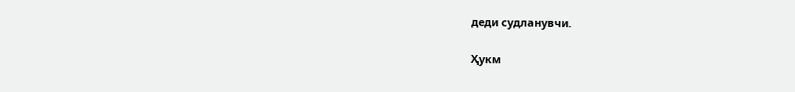деди судланувчи.

Ҳукм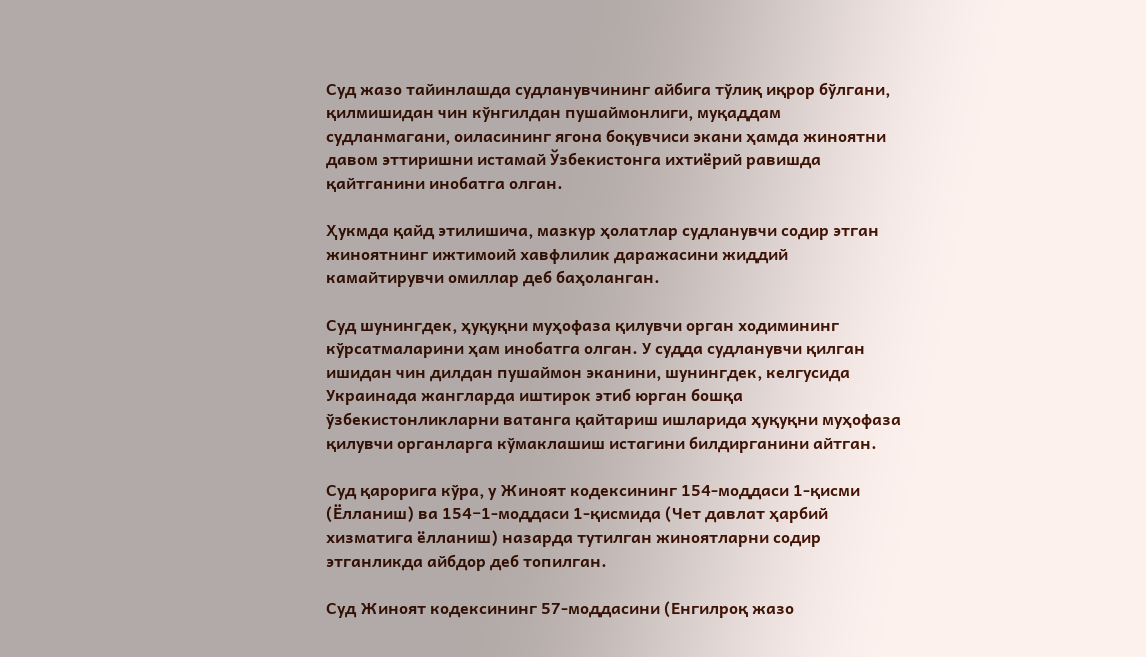Суд жазо тайинлашда судланувчининг айбига тўлиқ иқрор бўлгани, қилмишидан чин кўнгилдан пушаймонлиги, муқаддам судланмагани, оиласининг ягона боқувчиси экани ҳамда жиноятни давом эттиришни истамай Ўзбекистонга ихтиёрий равишда қайтганини инобатга олган.

Ҳукмда қайд этилишича, мазкур ҳолатлар судланувчи содир этган жиноятнинг ижтимоий хавфлилик даражасини жиддий камайтирувчи омиллар деб баҳоланган.

Суд шунингдек, ҳуқуқни муҳофаза қилувчи орган ходимининг кўрсатмаларини ҳам инобатга олган. У судда судланувчи қилган ишидан чин дилдан пушаймон эканини, шунингдек, келгусида Украинада жангларда иштирок этиб юрган бошқа ўзбекистонликларни ватанга қайтариш ишларида ҳуқуқни муҳофаза қилувчи органларга кўмаклашиш истагини билдирганини айтган.

Суд қарорига кўра, у Жиноят кодексининг 154-моддаси 1-қисми (Ёлланиш) ва 154−1-моддаси 1-қисмида (Чет давлат ҳарбий хизматига ёлланиш) назарда тутилган жиноятларни содир этганликда айбдор деб топилган.

Суд Жиноят кодексининг 57-моддасини (Енгилроқ жазо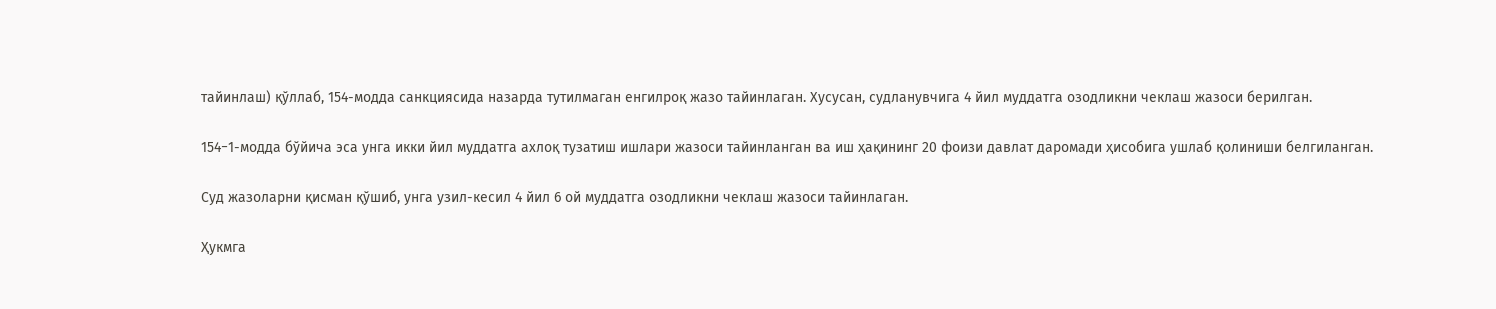тайинлаш) қўллаб, 154-модда санкциясида назарда тутилмаган енгилроқ жазо тайинлаган. Хусусан, судланувчига 4 йил муддатга озодликни чеклаш жазоси берилган.

154−1-модда бўйича эса унга икки йил муддатга ахлоқ тузатиш ишлари жазоси тайинланган ва иш ҳақининг 20 фоизи давлат даромади ҳисобига ушлаб қолиниши белгиланган.

Суд жазоларни қисман қўшиб, унга узил-кесил 4 йил 6 ой муддатга озодликни чеклаш жазоси тайинлаган.

Ҳукмга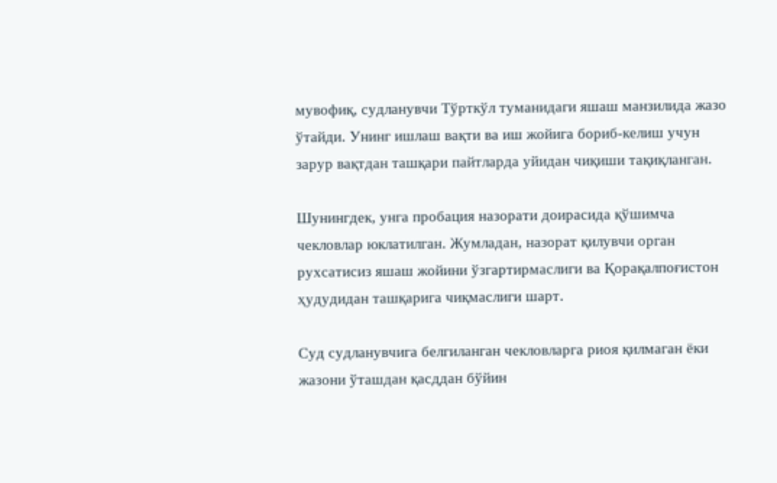мувофиқ, судланувчи Тўрткўл туманидаги яшаш манзилида жазо ўтайди. Унинг ишлаш вақти ва иш жойига бориб-келиш учун зарур вақтдан ташқари пайтларда уйидан чиқиши тақиқланган.

Шунингдек, унга пробация назорати доирасида қўшимча чекловлар юклатилган. Жумладан, назорат қилувчи орган рухсатисиз яшаш жойини ўзгартирмаслиги ва Қорақалпоғистон ҳудудидан ташқарига чиқмаслиги шарт.

Суд судланувчига белгиланган чекловларга риоя қилмаган ёки жазони ўташдан қасддан бўйин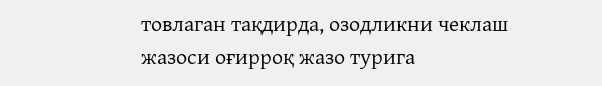товлаган тақдирда, озодликни чеклаш жазоси оғирроқ жазо турига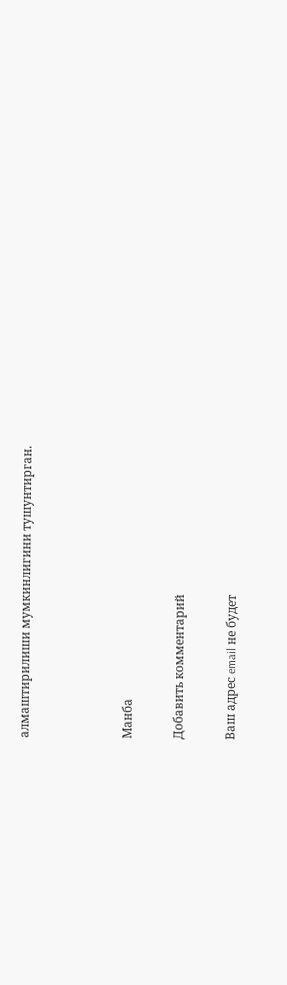алмаштирилиши мумкинлигини тушунтирган.



Манба

Добавить комментарий

Ваш адрес email не будет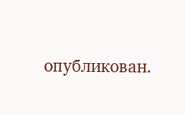опубликован.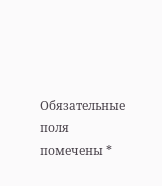Обязательные поля помечены *